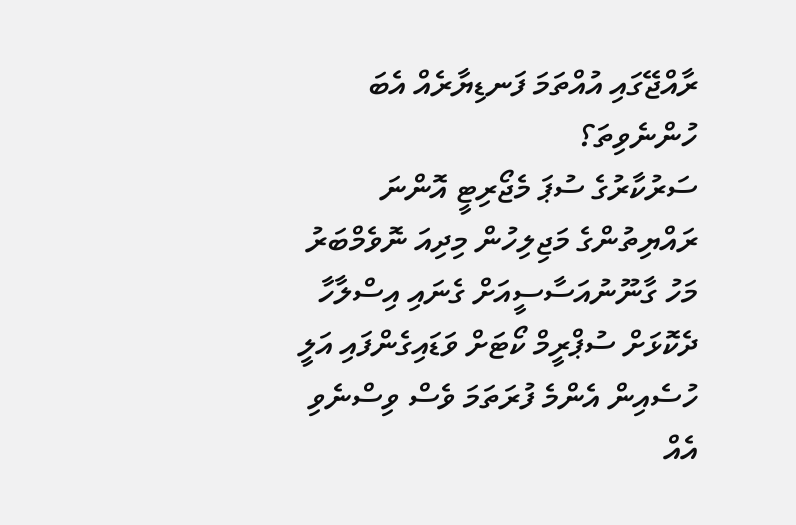ރާއްޖޭގައި އުއްތަމަ ފަނޑިޔާރެއް އެބަ ހުންނެވިތަ؟
ސަރުކާރުގެ ސުޕަ މެޖޯރިޓީ އޮންނަ ރައްޔިތުންގެ މަޖިލިހުން މިދިއަ ނޮވެމްބަރު މަހު ގާނޫނުއަސާސީއަށް ގެނައި އިސްލާހާ ދެކޮޅަށް ސުޕްރީމް ކޯޓަށް ވަޑައިގެންފައި އަލީ ހުސެއިން އެންމެ ފުރަތަމަ ވެސް ވިސްނެވި އެއް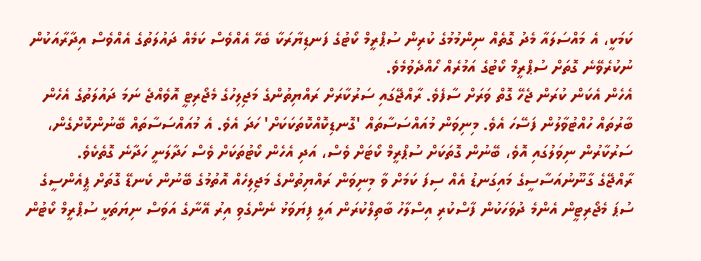ކަމަކީ، އެ މައްސަލައާ މެދު ގޮތެއް ނިންމުމުގެ ކުރިން ސުޕްރީމް ކޯޓުގެ ފަނޑިޔާރަކާ ބެހޭ އެއްވެސް ކަމެއް ދައުލަތުގެ އެއްވެސް އިދާރާއަކުން ނުކުރެވޭނެ ގޮތަށް ސުޕްރީމް ކޯޓުގެ އަމުރެއް ހޯއްދެވުމެވެ.
އެހެން އެކަން ކުރަން ޖެހޭ ގޮތް ވަރަށް ސާފެވެ. ރާއްޖޭގައި ސަރުކާރަށް ރައްޔިތުންގެ މަޖިލިހުގެ މެޖޯރިޓީ އޮވެއްޖެ ނަމަ ދައުލަތުގެ އެހެން ބާރުތައް ހުއްޓުވާލުން ފަސޭހަ އެވެ. މިނިވަން މުއައްސަސާތައް 'ގޮނޑިކޮއްކޮތަކަކަށް' ހަދަ އެވެ. އެ މުއައްސަސާތައް ބޭނުންކޮށްގެން، ސަރުކާރުން ނިވަލުގައި އޮވެ، ބޭނުން ގޮތަކަށް ސުޕްރީމް ކޯޓަށް ވެސް، އަދި އެހެން ކޯޓުތަކަށް ވެސް ހަދާލަނީ ހަދާނެ ގޮތެކެވެ.
ރާއްޖޭގެ ގާނޫނުއަސާސީގެ މައިގަނޑު އެއް ސިފަ ކަމަށް ވާ މިނިވަން ރައްޔިތުންގެ މަޖިލިހެއް އޮތުމުގެ ބޭނުން ކެނޑޭ ގޮތަށް ޕީއެންސީގެ ސުޕަ މެޖޯރިޓީން އެންމެ ދުވަހަކުން ފާސްކުރި އިސްލާހު ބާތިލްކުރަން އަލީ ފިޔަވަޅު ނެންގެވި އިރު އޭނާގެ އަވަސް ނިޔަތަކީ ސުޕްރީމް ކޯޓުން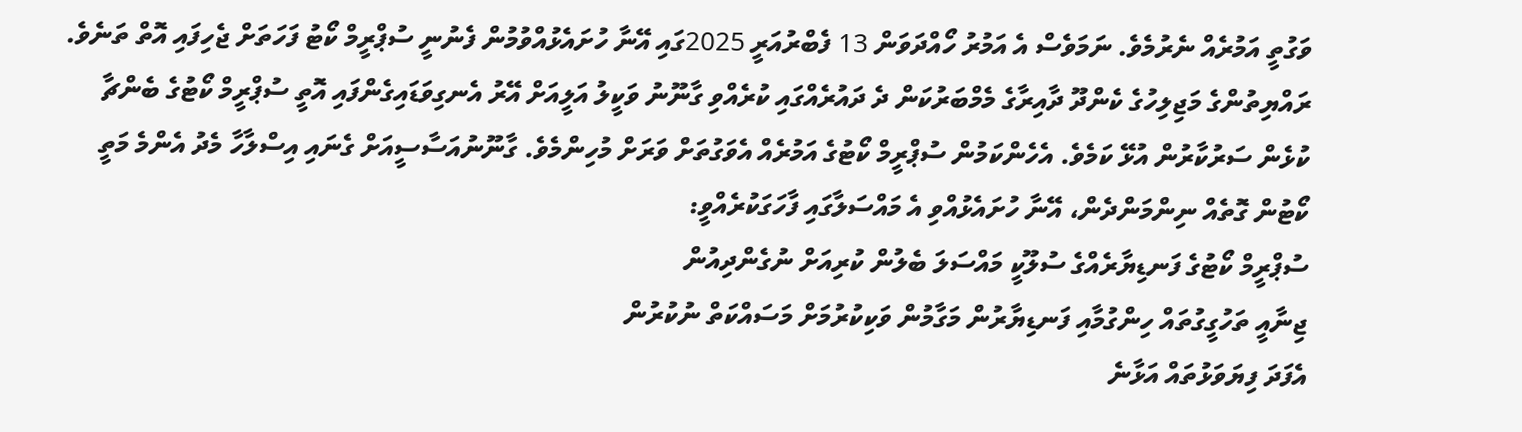ވަގުތީ އަމުރެއް ނެރުމެވެ. ނަމަވެސް އެ އަމުރު ހޯއްދަވަން 13 ފެބްރުއަރީ 2025ގައި އޭނާ ހުށައެޅުއްވުމުން ފެނުނީ ސުޕްރީމް ކޯޓު ފަހަތަށް ޖެހިފައި އޮތް ތަނެވެ.
ރައްޔިތުންގެ މަޖިލިހުގެ ކެންދޫ ދާއިރާގެ މެމްބަރުކަން ދެ ދައުރެއްގައި ކުރެއްވި ގާނޫނު ވަކީލު އަލީއަށް އޭރު އެނގިވަޑައިގެންފައި އޮތީ ސުޕްރީމް ކޯޓުގެ ބެންޗާ ކުޅެން ސަރުކާރުން އުޅޭ ކަމެވެ. އެހެންކަމުން ސުޕްރީމް ކޯޓުގެ އަމުރެއް އެވަގުތަށް ވަރަށް މުހިންމެވެ. ގާނޫނުއަސާސީއަށް ގެނައި އިސްލާހާ މެދު އެންމެ މަތީ ކޯޓުން ގޮތެއް ނިންމަންދެން، އޭނާ ހުށައެޅުއްވި އެ މައްސަލާގައި ފާހަގަކުރެއްވީ:
ސުޕްރީމް ކޯޓުގެ ފަނޑިޔާރެއްގެ ސުލޫކީ މައްސަލަ ބެލުން ކުރިއަށް ނުގެންދިއުން
ޖިނާއީ ތަހުގީގުތައް ހިންގުމާއި ފަނޑިޔާރުން މަގާމުން ވަކިކުރުމަށް މަސައްކަތް ނުކުރުން
އެފަދަ ފިޔަވަޅުތައް އަޅާނެ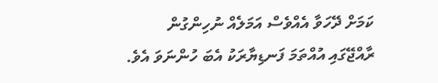ކަމަށް ދޭހަވާ އެއްވެސް އަމަލެއް ނުހިންގުން
ރާއްޖޭގައި އުއްތަމަ ފަނޑިޔާރަކު އެބަ ހުންނަވަ އެވެ.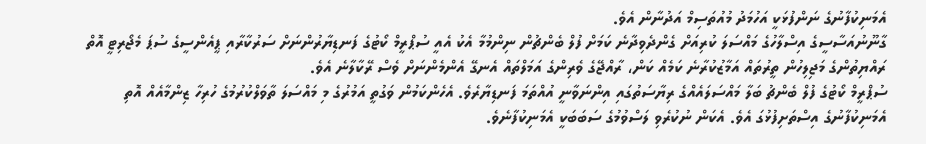އެމަނިކުފާނުގެ ނަންފުޅަކީ އަހުމަދު މުއުތަސިމް އަދުނާން އެވެ.
ގާނޫނުއަސާސީގެ އިސްލާހުގެ މައްސަލަ ކުރިއަށް ގެންދެވިދާނެ ކަމަށް ފުލް ބެންޗުން ނިންމުމާ އެކު އެއީ ސުޕްރީމް ކޯޓުގެ ފަނޑިޔާރުންނަށް ސަރުކާރާއި ޕީއެންސީގެ ސުޕަ މެޖޯރިޓީ އޮތް ރައްޔިތުންގެ މަޖިލިހުން ތީރުތައް އަމާޒުކުރާނެ ކަމެއް ކަން، ރާއްޖޭގެ ވެރިންގެ އަމަލްތައް އެނގޭ އެންމެންނަށް ވެސް ރޭކާލާނެ އެވެ.
ސުޕްރީމް ކޯޓުގެ ފުލް ބެންޗު ބަލާ މައްސަލައެއްގެ ރިޔާސަތުގައި އިންނަވާނީ އުއްތަމަ ފަނޑިޔާރެވެ. އެހެންކަމުން ވަގުތީ އަމުރުގެ މި މައްސަލަ ތާވަލްކުރުމުގެ ހުރިހާ ޒިންމާއެއް އޮތި އެމަނިކުފާނުގެ އިސްތަށިފުޅުގަ އެވެ. އެކަން ނުކުރެވި ލަސްވުމުގެ ސަބަބަކީ އެމަނިކުފާނެވެ.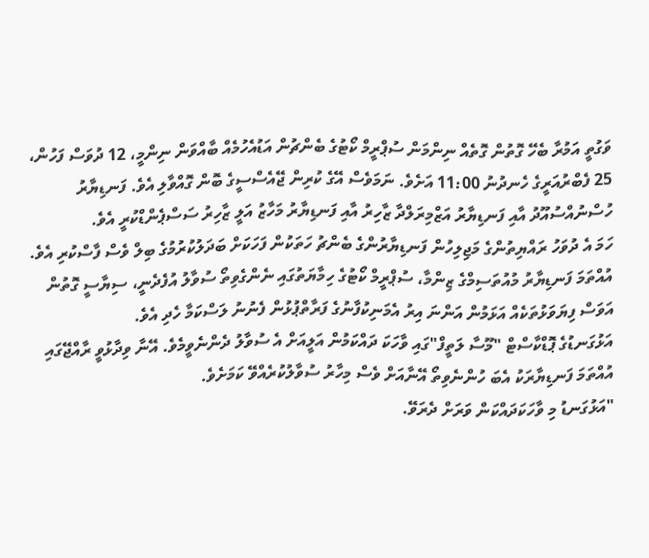ވަގުތީ އަމުރާ ބެހޭ ގޮތުން ގޮތެއް ނިންމަން ސުޕްރީމް ކޯޓުގެ ބެންޗުން އަޑުއެހުމެއް ބާއްވަން ނިންމީ، 12 ދުވަސް ފަހުން، 25 ފެބްރުއަރީގެ ހެނދުނު 11:00 އަށެވެ. ނަމަވެސް އޭގެ ކުރިން ޖޭއެސްސީގެ ބޮން ގޮއްވާލި އެވެ. ފަނޑިޔާރު ހުސްނުއްސުއޫދު އާއި ފަނޑިޔާރު އަޒްމިރަލްދާ ޒާހިރު އާއި ފަނޑިޔާރު މަހާޒު އަލީ ޒާހިރު ސަސްޕެންޑްކުރީ އެވެ.
ހަމަ އެ ދުވަހު ރައްޔިތުންގެ މަޖިލިހުން ފަނޑިޔާރުންގެ ބެންޗު ހަތަކުން ފަހަކަށް ބަދަލުކުރުމުގެ ބިލް ވެސް ފާސްކުރި އެވެ.
އުއްތަމަ ފަނޑިޔާރު މުއުތަސިމްގެ ޒިންމާ، ސުޕްރީމް ކޯޓުގެ ހިމާޔަތުގައި ނެންގެވިތޯ ސުވާލު އުފެދެނީ، ސިޔާސީ ގޮތުން އަވަސް ފިޔަވަޅުތަކެއް އަޅަމުން އަންނަ އިރު އެމަނިކުފާނުގެ ފަރާތްޕުޅުން ފެނުނު ލަސްކަމާ ހެދި އެވެ.
އަޅުގަނޑުގެ ޕޮޑްކާސްޓް "މޫސާ ލަތީފް"ގައި ވާހަކަ ދައްކަމުން އަލީއަށް އެ ސުވާލު ދެންނެވީމެވެ. އޭނާ ވިދާޅުވީ ރާއްޖޭގައި އުއްތަމަ ފަނޑިޔާރަކު އެބަ ހުންނެވިތޯ އޭނާއަށް ވެސް މިހާރު ސުވާލުކުރެއްވޭ ކަމަށެވެ.
"އަޅުގަނޑު މި ވާހަކަދައްކަން ވަރަށް ދެރަވޭ.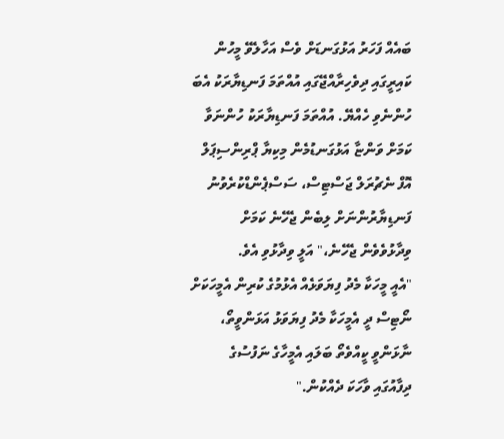ބައެއް ފަހަރު އަޅުގަނޑަށް ވެސް އަހާލެވޭ މީހުން ކައިރީގައި ދިވެހިރާއްޖޭގައި އުއްތަމަ ފަނޑިޔާރަކު އެބަ ހުންނެވި ހެއްޔޭ. އުއްތަމަ ފަނޑިޔާރަކު ހުންނަވާ ކަމަށް ވަންޏާ އަޅުގަނޑުމެން މިކިޔާ ޕްރިންސިޕަލް އޮފް ނެޗުރަލް ޖަސްޓިސް، ސަސްޕެންޑްކުރެވުނު ފަނޑިޔާރުންނަށް ލިބެން ޖެހޭނެ ކަމަށް ވިދާޅުވެވެން ޖެހޭނެ،" އަލީ ވިދާޅުވި އެވެ.
"އެއީ މީހަކާ މެދު ފިޔަވަޅެއް އެޅުމުގެ ކުރިން އެމީހަކަށް ނޯޓިސް ދީ އެމީހަކާ މެދު ފިޔަވަޅު އަޅަންވީތޯ، ނާޅަންވީ ކީއްވެތޯ ބަލައި އެމީހާގެ ނަފުސުގެ ދިފާއުގައި ވާހަކަ ދެއްކުން."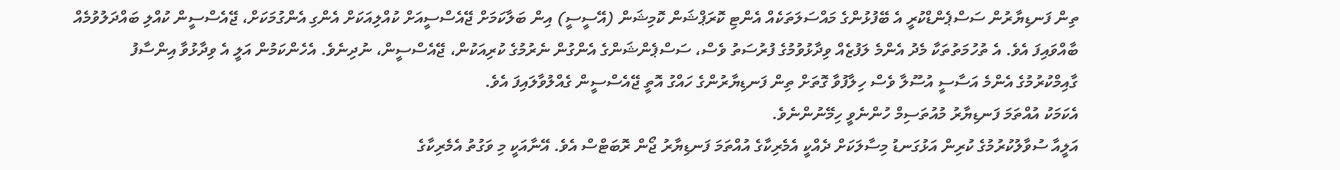ތިން ފަނޑިޔާރުން ސަސްޕެންޑްކުރީ އެ ބޭފުޅުންގެ މައްސަލަތަކެއް އެންޓި ކޮރަޕްޝަން ކޮމިޝަން (އޭސީސީ) އިން ބަލާކަމަށް ޖޭއެސްސީއަށް ކުއްލިއަކަށް އެންގި އެންގުމަކަށް، ޖޭއެސްސީން ކުއްލި ބައްދަލުވުމެއް ބާއްވައިފަ އެވެ. އެ ތުހުމަތުތަކާ މެދު އެންމެ ލަފުޒެއް ވިދާޅުވުމުގެ ފުރުސަތު ވެސް، ސަސްޕެންޝަންގެ އެންގުން ނެރުމުގެ ކުރިއަކުން، ޖޭއެސްސީން، ނުދިނެވެ. އެހެންކަމުން އަލީ އެ ވިދާޅުވާ އިންސާފު ގާއިމްކުރުމުގެ އެންމެ އަސާސީ އުސޫލާ ވެސް ހިލާފުވާ ގޮތަށް ތިން ފަނޑިޔާރުންގެ ހައްގު އޮތީ ޖޭއެސްސީން ގެއްލުވާލައިފަ އެވެ.
އެކަމަކު އުއްތަމަ ފަނޑިޔާރު މުއުތަސިމް ހުންނެވީ ހިމޭނުންނެވެ.
އަލީއާ ސުވާލުކުރުމުގެ ކުރިން އަޅުގަނޑު މިސާލަކަށް ދެއްކީ އެމެރިކާގެ އުއްތަމަ ފަނޑިޔާރު ޖޯން ރޮބަޓްސް އެވެ. އޭނާއަކީ މި ވަގުތު އެމެރިކާގެ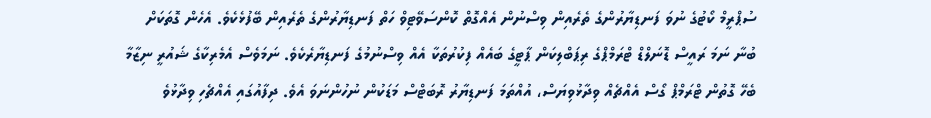ސުޕްރީމް ކޯޓުގެ ނުވަ ފަނޑިޔާރުންގެ ތެރެއިން ވިސްނުން އެއްގޮތް ކޮންސަވޭޓިވް ހަތް ފަނޑިޔާރުންގެ ތެރެއިން ބޭފުޅެކެވެ. އެހެން ގޮތަކަށް ބުނާ ނަމަ ރައީސް ޑޮނަލްޑް ޓްރަމްޕްގެ ރިޕަބްލިކަން ޕާޓީގެ ބައެއް ފިކުރުތަކާ އެއް ވިސްނުމުގެ ފަނޑިޔާރެކެވެ. ނަމަވެސް އެމެރިކާގެ ޝައުރީ ނިޒާމާ ބެހޭ ގޮތުން ޓްރަމްޕް ގޯސް އެއްޗެއް ވިދާޅުވިޔަސް، އުއްތަމަ ފަނޑިޔާރު ރޮބަޓްސް މަޑަކުން ނުހުންނަވަ އެވެ. ދިފާއުގައި އެއްޗެހި ވިދާޅުވެ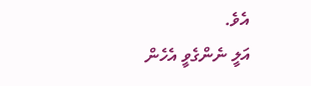އެވެ.
އަލީ ނެންގެވީ އެހެން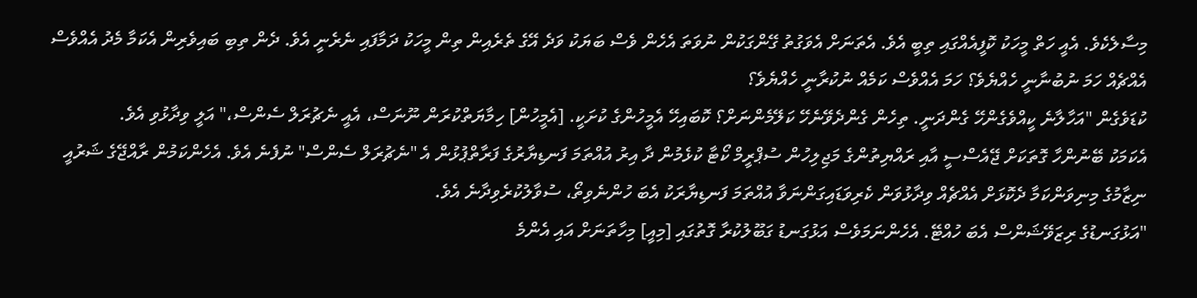މިސާލެކެވެ. އެއީ ހަތް މީހަކު ކޮފީއެއްގައި ތިބީ އެވެ. އެތަނަށް އެވަގުތު ގޭންގަކުން ނުވަތަ އެހެން ވެސް ބަޔަކު ވަދެ އޭގެ ތެރެއިން ތިން މީހަކު ދަމާފައި ނެރެނީ އެވެ. ދެން ތިބި ބައިވެރިން އެކަމާ މެދު އެއްވެސް އެއްޗެއް ހަމަ ނުބުނާނީ ހެއްޔެވެ؟ ހަމަ އެއްވެސް ކަމެއް ނުކުރާނީ ހެއްޔެވެ؟
ކުޑަވެގެން "އަހާލާނެ ކީއްވެގެންހޭ ގެންދަނީ. ތިހެން ގެންދެވޭނެހޭ ކަލޭމެންނަށް؟ ކޮބައިހޭ އެމީހުންގެ ކުށަކީ. [އެމީހުން] ހިމާޔަތްކުރަން ނޫނަސް، އެއީ ނެޗުރަލް ސެންސް،" އަލީ ވިދާޅުވި އެވެ.
އެކަމަކު ބޭނުންހާ ގޮތަކަށް ޖޭއެސްސީ އާއި ރައްޔިތުންގެ މަޖިލިހުން ސުޕްރީމް ކޯޓާ ކުޅެމުން ދާ އިރު އުއްތަމަ ފަނޑިޔާރުގެ ފަރާތްޕުޅުން އެ "ނެޗުރަލް ސެންސް" ނުފެނެ އެވެ. އެހެންކަމުން ރާއްޖޭގެ ޝަރުއީ ނިޒާމުގެ މިނިވަންކަމާ ދެކޮޅަށް އެއްޗެއް ވިދާޅުވަން ކެރިވަޑައިގަންނަވާ އުއްތަމަ ފަނޑިޔާރަކު އެބަ ހުންނެވިތޯ، ސުވާލުކުރެވިދާނެ އެވެ.
"އަޅުގަނޑުގެ ރިޒަވޭޝަންސް އެބަ ހުއްޓޭ. އެހެންނަމަވެސް އަޅުގަނޑު ގަބޫލުކުރާ ގޮތުގައި [މިއީ] މިހާތަނަށް އައި އެންމެ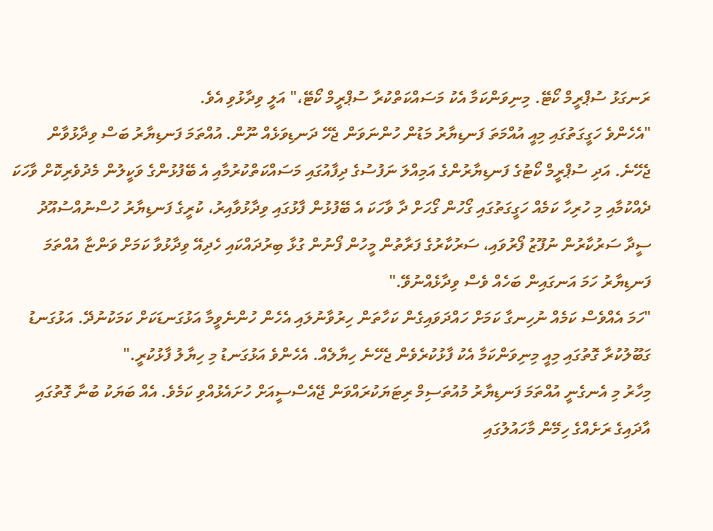ރަނގަޅު ސުޕްރީމް ކޯޓޭ. މިނިވަންކަމާ އެކު މަސައްކަތްކުރާ ސުޕްރީމް ކޯޓޭ،" އަލީ ވިދާޅުވި އެވެ.
"އެހެންވެ ހަގީގަތުގައި މިއީ އުއްމަތަ ފަނޑިޔާރު މަޑުން ހުންނަވަން ޖެހޭ ދަނޑިވަޅެއް ނޫން. އުއްތަމަ ފަނޑިޔާރު ބަސް ވިދާޅުވާން ޖެހޭނެ. އަދި ސުޕްރީމް ކޯޓުގެ ފަނޑިޔާރުންގެ އަމިއްލަ ނަފުސުގެ ދިފާއުގައި މަސައްކަތްކުރުމާއި އެ ބޭފުޅުންގެ ވަކީލުން މެދުވެރިކޮށް ވާހަކަ ދެއްކުމާއި މި ހުރިހާ ކަމެއް ހަގީގަތުގައި ގޯހުން ގޯހަށް ދާ ވާހަކަ އެ ބޭފުޅުން ފާޅުގައި ވިދާޅުވާއިރު، ކުރީގެ ފަނޑިޔާރު ހުސްނުއްސުއޫދު ސީދާ ސަރުކާރުން ނުފޫޒު ފޯރުވައި، ސަރުކާރުގެ ފަރާތުން މީހުން ފޯނުން ގުޅާ ބިރުދައްކައި ހެދިއޭ ވިދާޅުވާ ކަމަށް ވަންޏާ އުއްތަމަ ފަނޑިޔާރު ހަމަ އަނގައިން ބަހެއް ވެސް ވިދާޅެއްނުވޭ."
"ހަމަ އެއްވެސް ކަމެއް ނުހިނގާ ކަމަށް ހައްދަވައިގެން ކަހާތަން ހިރުވާނުލައި އެހެން ހުންނެވީމާ އަޅުގަނޑަކަށް ކަމަކުނުދޭ. އަޅުގަނޑު ގަބޫލުކުރާ ގޮތުގައި މިއީ މިނިވަންކަމާ އެކު ފާޅުކުރެވެން ޖެހޭނެ ހިޔާލެއް. އެހެންވެ އަޅުގަނޑު މި ހިޔާލު ފާޅުކުރީ."
މިހާރު މި އެނގެނީ އުއްތަމަ ފަނޑިޔާރު މުއުތަސިމް ރިޓަޔަކުރައްވަން ޖޭއެސްސީއަށް ހުށައެޅުއްވި ކަމެވެ. އެއް ބަޔަކު ބުނާ ގޮތުގައި އާދައިގެ ރަށެއްގެ ހިމޭން މާހައުލުގައި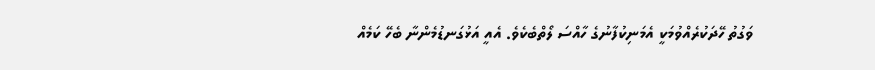ވަގުތު ހޭދަކުރެއްވުމަކީ އެމަނިކުފާނުގެ ހާއްސަ ލޯތްބެކެވެ. އެއީ އަޅުގަނޑުމެންނާ ބެހޭ ކަމެއް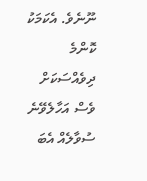ނޫނެވެ. އެކަމަކު ކޮންމެ ދިވެއްސަކަށް ވެސް އަހާލެވޭނެ ސުވާލެއް އެބަ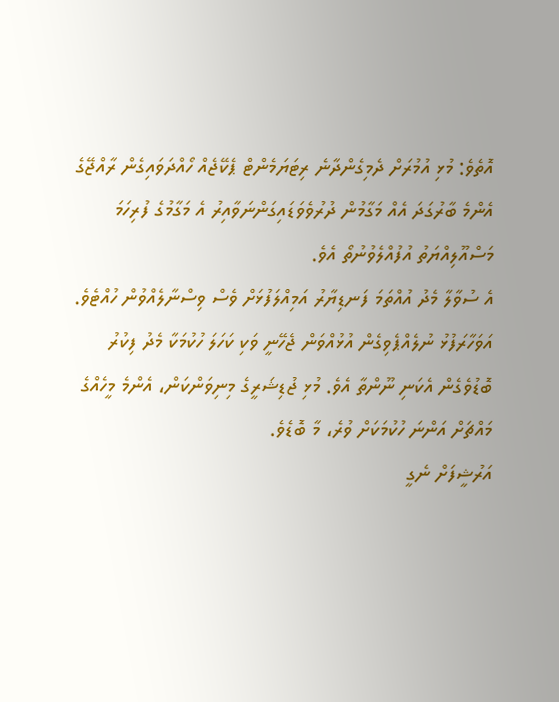އޮތެވެ: މުޅި އުމުރަށް ދެމިގެންދާނެ ރިޓަޔަމެންޓް ޕެކޭޖެއް ހޯއްދަވައިގެން ރާއްޖޭގެ އެންމެ ބާރުގަދަ އެއް މަގާމުން ދުރުވެވަޑައިގަންނަވާއިރު އެ މަގާމުގެ ފުރިހަމަ މަސްއޫލިއްޔަތު އުފުއްލެވުނުތޯ އެވެ.
އެ ސުވާލާ މެދު އުއްތަމަ ފަނޑިޔާރު އަމިއްލަފުޅަށް ވެސް ވިސްނާލެއްވުން ހުއްޓެވެ. އަވަހާރަފުޅު ނުލެއްޕެވިގެން އުޅުއްވަން ޖެހޭނީ ވަކި ކަހަލަ ހުކުމަކާ މެދު ފިކުރު ބޮޑުވެގެން އެކަނި ނޫންތާ އެވެ. މުޅި ޖުޑިޝަރީގެ މިނިވަންކަން، އެންމެ މީހެއްގެ މައްޗަށް އަންނަ ހުކުމަކަށް ވުރެ، މާ ބޮޑެވެ.
އަރުޝީފަށް ނެގީ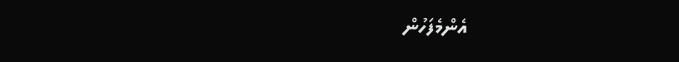އެންމެފަހުން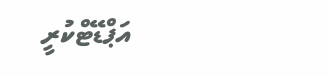އަޕްޑޭޓްކުރީ